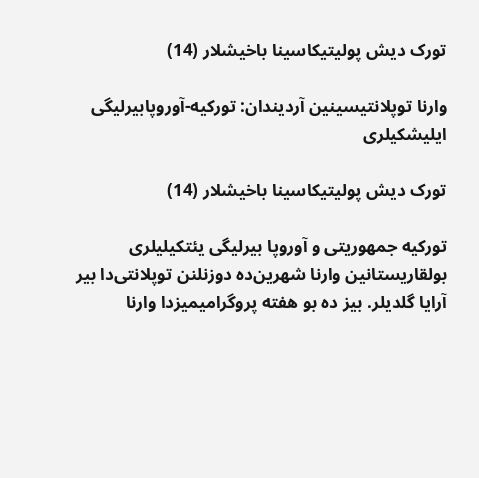تورک دیش پولیتیکاسینا باخیشلار (14)

وارنا توپلانتیسینین آردیندان: تورکیه-آوروپابیرلیگی ایلیشکیلری

تورک دیش پولیتیکاسینا باخیشلار (14)

تورکیه جمهوریتی و آوروپا بیرلیگی یئتکیلیلری بولقاریستانین وارنا شهرین‌ده دوزنلنن توپلانتی‌دا بیر آرایا گلدیلر. بیز ده بو هفته پروگرامیمیزدا وارنا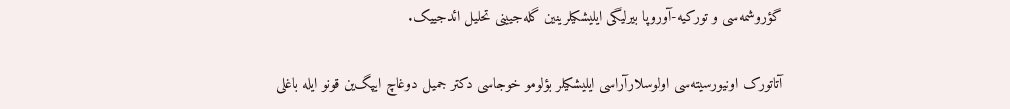گؤروشمه‌سی و تورکیه-آوروپا بیرلیگی ایلیشکیلرینین گله‌جیینی تحلیل ائدجییک.

آتاتورک اونیورسیته‌سی اولوسلارآراسی ایلیشکیلر بؤلومو خوجا‌سی دکتر جمیل دوغاچ ایپگ‌ین قونو ایله باغلی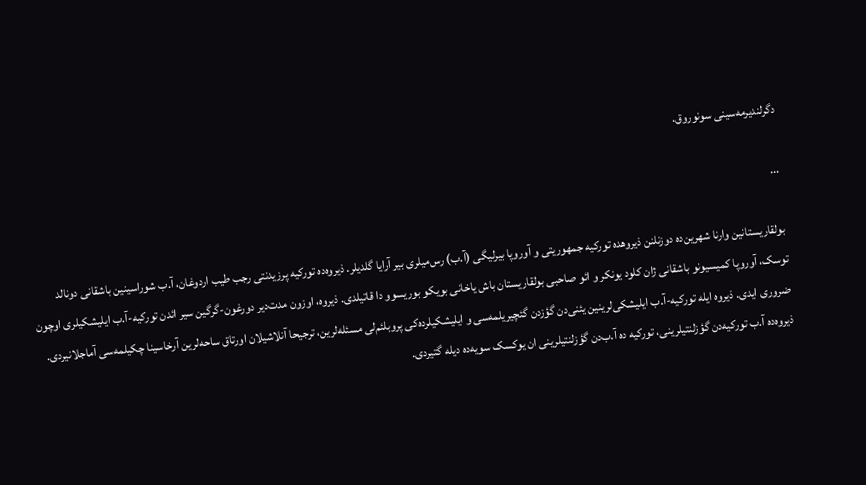دگرلندیرمه‌سینی سونوروق.

...

بولقاریستانین وارنا شهرین‌ده دوزنلنن ذیروهده تورکیه جمهوریتی و آوروپا بیرلیگی (آ.ب) رس‌میلری بیر آرایا گلدیلر. ذیروه‌ده تورکیه پرزیدنتی رجب طیب اردوغان، آ.ب شوراسینین باشقانی دونالد توسک، آوروپا کمیسیونو باشقانی ژان کلود یونکر و ائو صاحبی بولقاریستان باش یاخانی بویکو بوریسوو دا قاتیلدی. ذیروه، اوزون مدت‌دیر دورغون-گرگین سیر ائد‌ن تورکیه-آ.ب ایلیشکیلری اوچون ضروری ایدی. ذیروه ایله تورکیه-آ.ب ایلیشکی‌لرینین یئنی‌دن گؤزدن گئچیریلمه‌سی و ایلیشکیلرده‌کی پروبلئم‌لی مسئله‌لرین، ترجیحا آنلاشیلان اورتاق ساحه‌لرین آرخاسینا چکیلمه‌سی آماجلانیردی. ذیروه‌ده آ.ب تورکیه‌دن گؤزلنتیلرینی، تورکیه ده آ.ب‌دن گؤزلنتیلرینی ان یوکسک سویه‌ده دیله گتیردی.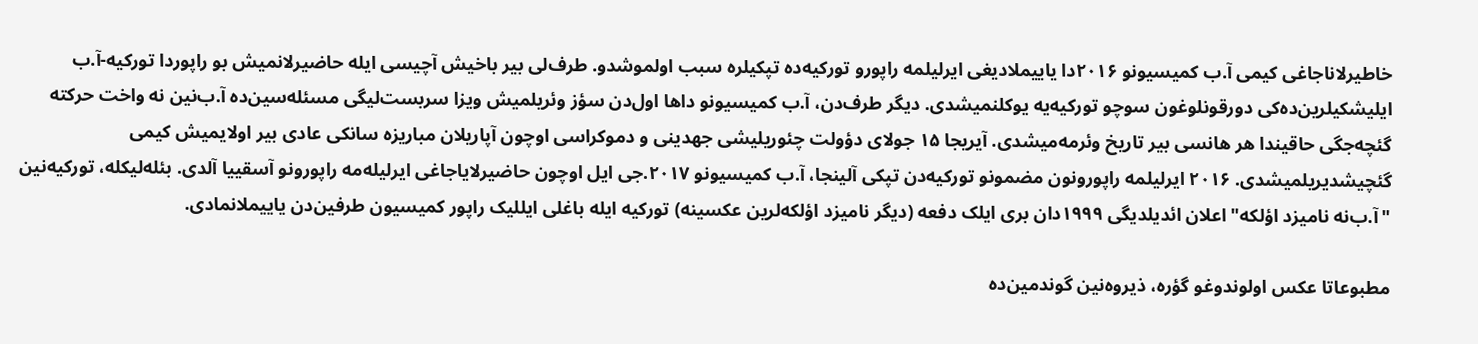خاطیرلاناجاغی کیمی آ.ب کمیسیونو ۲۰۱۶دا یاییملادیغی ایرلیلمه راپورو تورکیه‌ده تپکیلره سبب اولموشدو. طرف‌لی بیر باخیش آچیسی ایله حاضیرلانمیش بو راپور‌دا تورکیه-آ.ب ایلیشکیلرین‌ده‌کی دورقونلوغون سوچو تورکیه‌یه یوکلنمیشدی. دیگر طرف‌دن، آ.ب کمیسیونو داها اول‌دن سؤز وئریلمیش ویزا سربست‌لیگی مسئله‌سین‌ده آ.ب‌نین نه واخت حرکته گئچه‌جگی حاقیندا هر هانسی بیر تاریخ وئرمه‌میشدی. آیریجا ۱۵ جولای دؤولت چئوریلیشی جهدینی و دموکراسی اوچون آپاریلان مباریزه سانکی عادی بیر اولایمیش کیمی گئچیشدیریلمیشدی. ۲۰۱۶ ایرلیلمه راپورونون مضمونو تورکیه‌دن تپکی آلینجا، آ.ب کمیسیونو ۲۰۱۷.جی ایل اوچون حاضیرلایاجاغی ایر‌لیله‌مه راپورونو آسقییا آلدی. بئله‌لیکله، تورکیه‌نین "آ.ب‌نه نامیزد اؤلکه" اعلان ائدیلدیگی ۱۹۹۹دان بری ایلک دفعه (دیگر نامیزد اؤلکه‌لرین عکسینه) تورکیه ایله باغلی ایللیک راپور کمیسیون طرفین‌دن یاییملانمادی.

مطبوعاتا عکس اولوندوغو گؤره، ذیروه‌نین گوندمین‌ده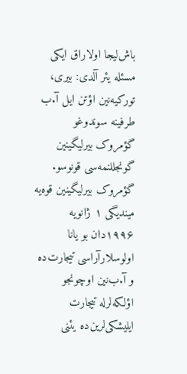باش‌لیجا اولاراق ایکی مسئله یئر آلدی: بیری، تورکیه‌نین اؤتن ایل آ.ب طرفینه سوندوغو گؤمروک بیرلیگینین گونجللنمه‌سی قونوسو. گؤمروک بیرلیگینین قوه‌یه میندیگی ۱ ژانویه ۱۹۹۶دان بو یانا اولوسلارآراسی تیجارت‌ده و آ.ب‌نین اوچونجو اؤلکه‌لرله تیجارت ایلیشکی‌لرین‌ده یئنی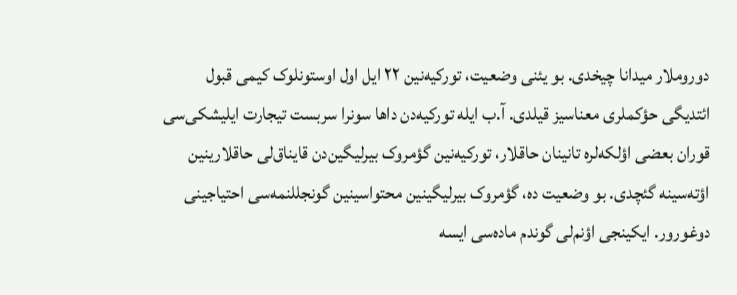دوروملار میدانا چیخدی. بو یئنی وضعیت، تورکیه‌نین ۲۲ ایل اول اوستونلوک کیمی قبول ائتدیگی حؤکملری معناسیز قیلدی. آ.ب ایله تورکیه‌دن داها سونرا سربست تیجارت ایلیشکی‌سی قوران بعضی اؤلکه‌لره تانینان حاقلار، تورکیه‌نین گؤمروک بیرلیگین‌دن قایناق‌لی حاقلارینین اؤته‌سینه گئچدی. بو وضعیت ده، گؤمروک بیرلیگینین محتواسینین گونجللنمه‌سی احتیاجینی دوغورور. ایکینجی اؤنم‌لی گوند‌م ماده‌سی ایسه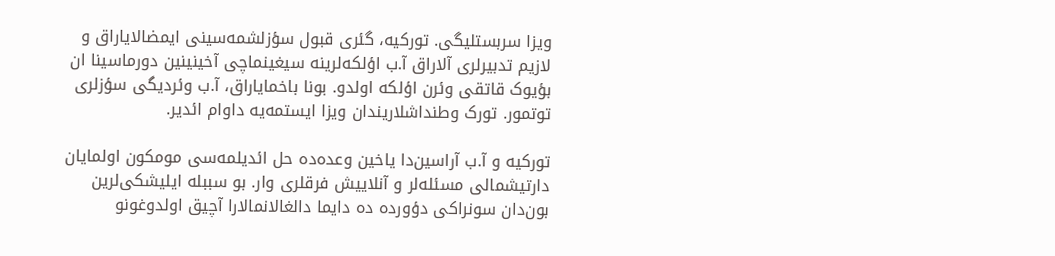ویزا سربستلیگی. تورکیه، گئری قبول سؤزلشمه‌سینی ایمضالایاراق و لازیم تدبیرلری آلاراق آ.ب اؤلکه‌لرینه سیغینماچی آخینینین دورماسینا ان بؤیوک قاتقی وئرن اؤلکه اولدو. بونا باخمایاراق، آ.ب وئردیگی سؤزلری توتمور. تورک وطنداشلاریندان ویزا ایستمه‌یه داوام ائدیر.

تورکیه و آ.ب آراسین‌دا یاخین وعده‌ده حل ائدیلمه‌سی مومکون اولمایان دارتیشما‌لی مسئله‌لر و آنلاییش فرقلری وار. بو سببله ایلیشکی‌لرین بون‌دان سونراکی دؤورده ده دایما دالغالانمالارا آچیق اولدوغونو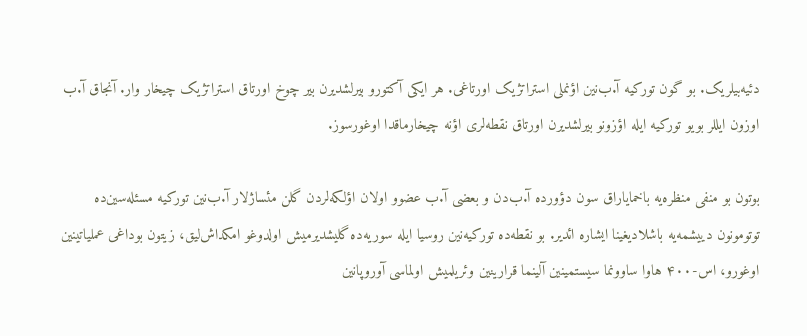دئیه‌بیلریک. بو گون تورکیه آ.ب‌نین اؤنملی استراتژیک اورتاغی. هر ایکی آکتورو بیرلشدیرن بیر چوخ اورتاق استراتژیک چیخار وار. آنجاق آ.ب اوزون ایللر بویو تورکیه ایله اؤزونو بیرلشدیر‌ن اورتاق نقطه‌لری اؤنه چیخارماقدا اوغورسوز.

بوتون بو منفی منظره‌یه باخمایاراق سون دؤورده آ.ب‌دن و بعضی آ.ب عضوو اولان اؤلکه‌لردن گلن مئساژلار آ.ب‌نین تورکیه مسئله‌سین‌ده توتومونون دییشمه‌یه باشلادیغینا ایشاره ائدیر. بو نقطه‌ده تورکیه‌نین روسیا ایله سوریه‌ده گلیشدیرمیش اولدوغو امکداش‌لیق، زیتون بوداغی عملیاتینین اوغورو، اس-۴۰۰ هاوا ساوونما سیستمینین آلینما قرارینین وئریلمیش اولماسی آوروپانین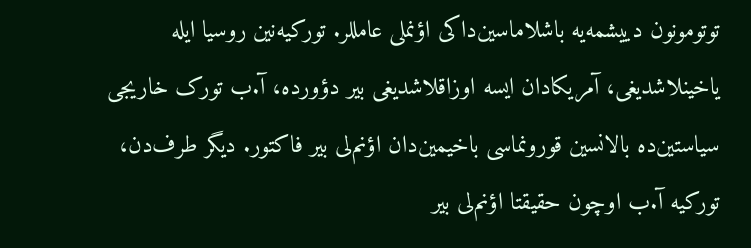توتومونون دییشمه‌یه باشلاماسین‌داکی اؤنملی عامللر. تورکیه‌نین روسیا ایله یاخینلاشدیغی، آمریکادان ایسه اوزاقلاشدیغی بیر دؤورده، آ.ب تورک خاریجی سیاستین‌ده بالانسین قورونماسی باخیمین‌دان اؤنم‌لی بیر فاکتور. دیگر طرف‌دن، تورکیه آ.ب اوچون حقیقتا اؤنم‌لی بیر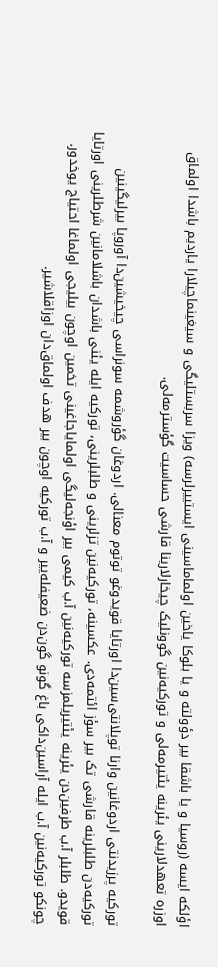اؤلکه ایسه (روسیا و یا باشقا بیر دؤولته و یا بلوکا یاخین اولماماسینی ایستییرلرسه) ویزا سربستلیگی و سیغینماچیلارا یاردیم باشدا اولماق اوزره تعهدلارینی یئرینه یئتیرمه‌لی و تورکیه‌نین گوونلیک چیخارلارینا قارشی حساسیت گؤسترمه‌لی.

تورکیه پرزیدنتی اردوغانین وارنا توپلانتی‌سین‌دا اورتایا قویدوغو توتوم معنالی. اردوغان گؤروشمه سونراسی چیخیشین‌دا آوروپا بیرلیگینین تورکیه‌دن طلبلرینه قارشی تک بیر سؤز ائتمه‌دی. عکسینه، تورکیه‌نین تزلرینی و طلبلرینی، تورکیه ایله یئنی باشدان باشلامانین شرطلرینی اورتایا قویدو. طلبلر آ.ب طرفین‌دن یئرینه یئتیریلمزسه تورکیه‌نین آ.ب کیمی بیر اؤنجه‌لیگی اولمایاجاغینی تخمین اوچون بیلیجی اولماغا احتیاج یوخدور. چونکو تورکیه‌نین آ.ب ایله آراسین‌داکی باغ گونو گون‌دن ضعیفله‌ییر و آ.ب تورکیه اوچون بیر هدف اولماق‌دان اوزاقلاشیر.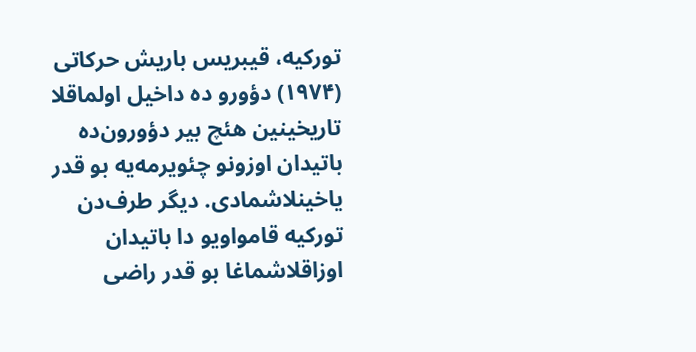تورکیه، قیبریس باریش حرکاتی (۱۹۷۴) دؤورو ده داخیل اولماقلا تاریخینین هئچ بیر دؤورون‌ده باتیدان اوزونو چئویرمه‌یه بو قدر یاخینلاشمادی. دیگر طرف‌دن تورکیه قامواویو دا باتیدان اوزاقلاشماغا بو قدر راضی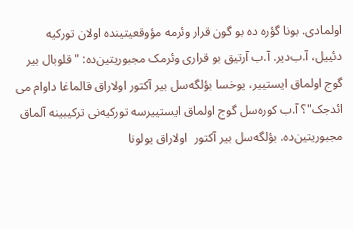اولمادی. بونا گؤره ده بو گون قرار وئرمه مؤوقعیتینده اولان تورکیه دئییل، آ.ب‌دیر. آ.ب آرتیق بو قراری وئرمک مجبوریتین‌ده: "قلوبال بیر گوج اولماق ایستییر، یوخسا بؤلگه‌سل بیر آکتور اولاراق قالماغا داوام می ائد‌جک"؟ آ.ب کوره‌سل گوج اولماق ایستییرسه تورکیه‌نی ترکیبینه آلماق مجبوریتین‌ده. بؤلگه‌سل بیر آکتور  اولاراق یولونا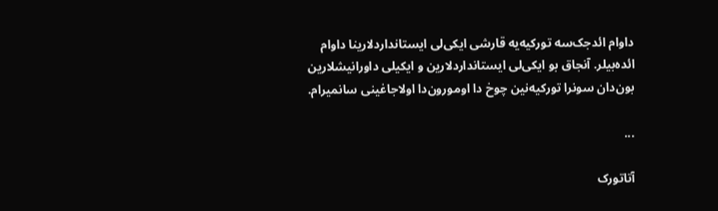داوام ائد‌جک‌سه تورکیه‌یه قارشی ایکی‌لی ایستانداردلارینا داوام ائده‌بیلر. آنجاق بو ایکی‌لی ایستانداردلارین و ایکیلی داورانیشلارین بون‌دان سونرا تورکیه‌نین چوخ دا اومورون‌دا اولاجاغینی سانمیرام.

...

آتاتورک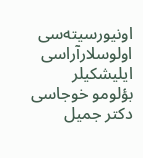اونیورسیته‌سی اولوسلارآراسی ایلیشکیلر بؤلومو خوجا‌سی دکتر جمیل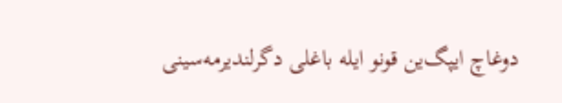دوغاچ ایپگ‌ین قونو ایله باغلی دگرلندیرمه‌سینی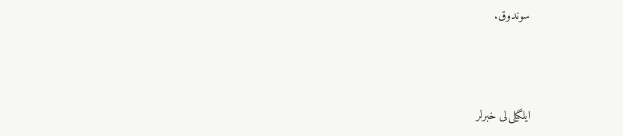سوندوق.



ایلگیلی‌لی خبرلر